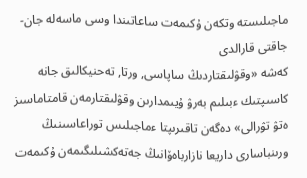ماجىلىستە وتكەن ۇكىمەت ساعاتىندا وسى ماسەلە جان-جاقتى قارالدى
كەشە «وقۋلىقتاردىڭ ساپاسى, ورتا, تەحنيكالىق جانە كاسىپتىك ءبىلىم بەرۋ ۇيىمدارىن وقۋلىقتارمەن قامتاماسىز ەتۋ تۋرالى» دەگەن تاقىرىپتا ءماجىلىس توراعاسىنىڭ ورىنباسارى داريعا نازارباەۆانىڭ جەتەكشىلىگىمەن ۇكىمەت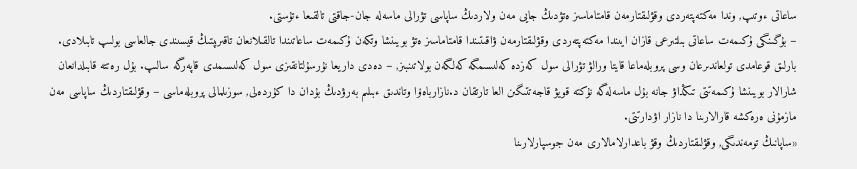ساعاتى ءوتىپ, وندا مەكتەپتەردى وقۋلىقتارمەن قامتاماسىز ەتۋدىڭ جايى مەن ولاردىڭ ساپاسى تۋرالى ماسەلە جان-جاقتى تالقىعا ءتۇستى.
– بۇگىنگى ۇكىمەت ساعاتى بىلتىرعى قازان ايىندا مەكتەپتەردى وقۋلىقتارمەن ۋاقىتىندا قامتاماسىز ەتۋ بويىنشا وتكەن ۇكىمەت ساعاتىندا تالقىلانعان تاقىرىپتىڭ قيسىندى جالعاسى بولىپ تابىلادى. بارلىق قوعامدى تولعاندىرعان وسى پروبلەماعا قايتا ورالۋ تۋرالى سول كەزدە كەلىسىمگە كەلگەن بولاتىنبىز, – دەدى داريعا نۇرسۇلتانقىزى سول كەلىسىمدى قاپەرگە سالىپ. بۇل رەتتە قابىلدانعان شارالار بويىنشا ۇكىمەتتى تىڭداۋ جانە بۇل ماسەلەگە نۇكتە قويۋ قاجەتتىگىن العا تارتقان د.نازارباەۆا وتاندىق ءبىلىم بەرۋدىڭ بۇدان دا كۇردەلى, سوزىلمالى پروبلەماسى – وقۋلىقتاردىڭ ساپاسى مەن مازمۇنى ەرەكشە قارالارىنا دا نازار اۋدارتتى.
«ساپانىڭ تومەندىگى, وقۋلىقتاردىڭ وقۋ باعدارلامالارى مەن جوسپارلارىنا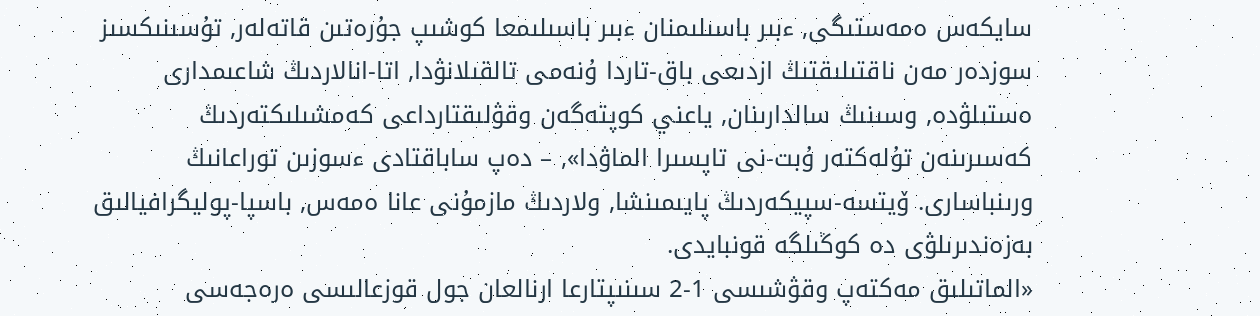سايكەس ەمەستىگى, ءبىر باسىلىمنان ءبىر باسىلىمعا كوشىپ جۇرەتىن قاتەلەر, تۇسىنىكسىز سوزدەر مەن ناقتىلىقتىڭ ازدىعى باق-تاردا ۇنەمى تالقىلانۋدا, اتا-انالاردىڭ شاعىمدارى ەستىلۋدە, وسىنىڭ سالدارىنان, ياعني كوپتەگەن وقۋلىقتارداعى كەمشىلىكتەردىڭ كەسىرىنەن تۇلەكتەر ۇبت-نى تاپسىرا الماۋدا», – دەپ ساباقتادى ءسوزىن توراعانىڭ ورىنباسارى. ۆيتسە-سپيكەردىڭ پايىمىنشا, ولاردىڭ مازمۇنى عانا ەمەس, باسپا-پوليگرافيالىق بەزەندىرىلۋى دە كوڭىلگە قونبايدى.
«الماتىلىق مەكتەپ وقۋشىسى 1-2 سىنىپتارعا ارنالعان جول قوزعالىسى ەرەجەسى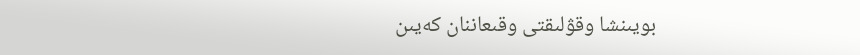بويىنشا وقۋلىقتى وقىعاننان كەيىن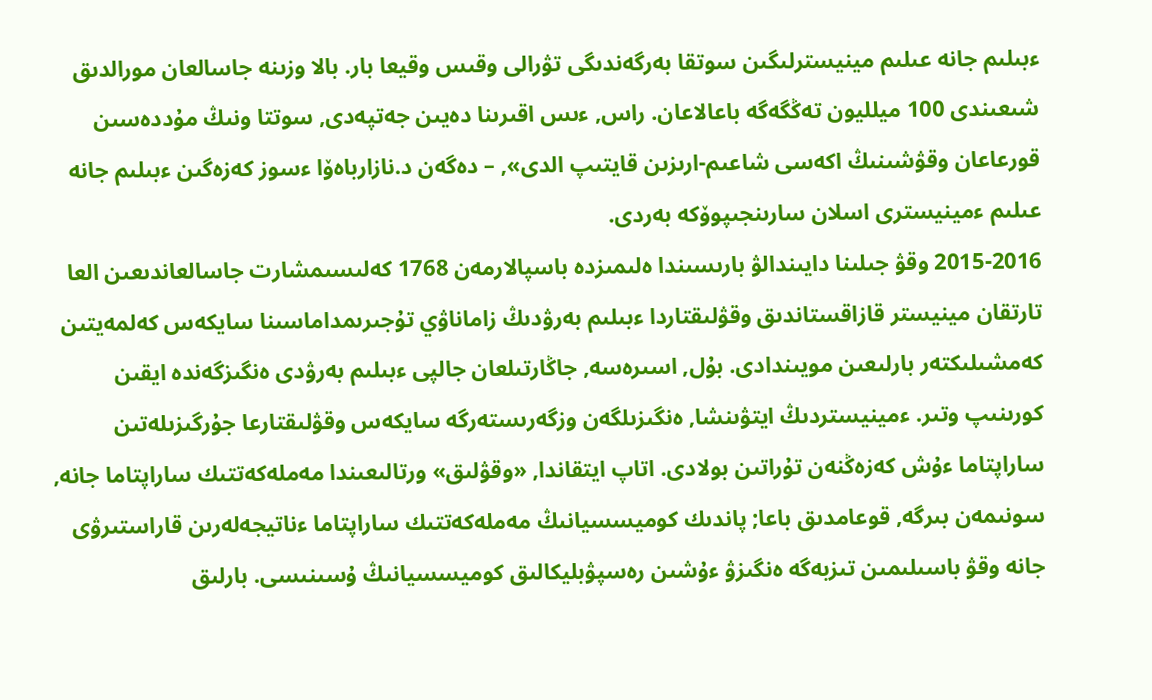ءبىلىم جانە عىلىم مينيسترلىگىن سوتقا بەرگەندىگى تۋرالى وقىس وقيعا بار. بالا وزىنە جاسالعان مورالدىق شىعىندى 100 ميلليون تەڭگەگە باعالاعان. راس, ءىس اقىرىنا دەيىن جەتپەدى, سوتتا ونىڭ مۇددەسىن قورعاعان وقۋشىنىڭ اكەسى شاعىم-ارىزىن قايتىپ الدى», – دەگەن د.نازارباەۆا ءسوز كەزەگىن ءبىلىم جانە عىلىم ءمينيسترى اسلان سارىنجىپوۆكە بەردى.
2015-2016 وقۋ جىلىنا دايىندالۋ بارىسىندا ەلىمىزدە باسپالارمەن 1768 كەلىسىمشارت جاسالعاندىعىن العا تارتقان مينيستر قازاقستاندىق وقۋلىقتاردا ءبىلىم بەرۋدىڭ زاماناۋي تۇجىرىمداماسىنا سايكەس كەلمەيتىن كەمشىلىكتەر بارلىعىن مويىندادى. بۇل, اسىرەسە, جاڭارتىلعان جالپى ءبىلىم بەرۋدى ەنگىزگەندە ايقىن كورىنىپ وتىر. ءمينيستردىڭ ايتۋىنشا, ەنگىزىلگەن وزگەرىستەرگە سايكەس وقۋلىقتارعا جۇرگىزىلەتىن ساراپتاما ءۇش كەزەڭنەن تۇراتىن بولادى. اتاپ ايتقاندا, «وقۋلىق» ورتالىعىندا مەملەكەتتىك ساراپتاما جانە, سونىمەن بىرگە, قوعامدىق باعا; پاندىك كوميسسيانىڭ مەملەكەتتىك ساراپتاما ءناتيجەلەرىن قاراستىرۋى جانە وقۋ باسىلىمىن تىزبەگە ەنگىزۋ ءۇشىن رەسپۋبليكالىق كوميسسيانىڭ ۇسىنىسى. بارلىق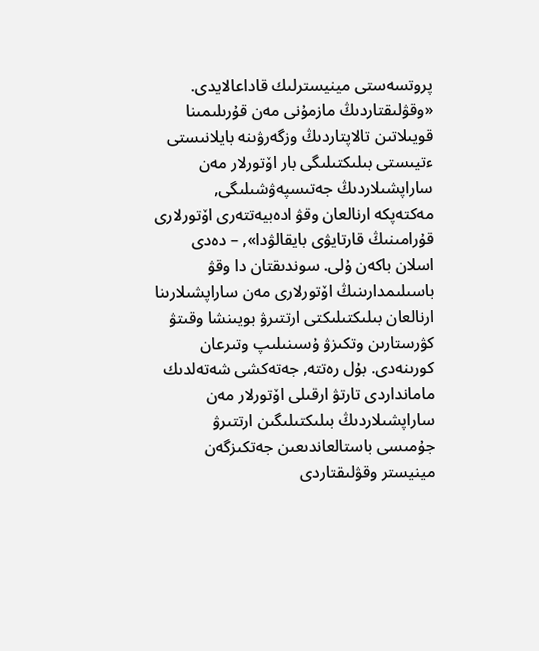پروتسەستى مينيسترلىك قاداعالايدى.
«وقۋلىقتاردىڭ مازمۇنى مەن قۇرىلىمىنا قويىلاتىن تالاپتاردىڭ وزگەرۋىنە بايلانىستى ءتيىستى بىلىكتىلىگى بار اۆتورلار مەن ساراپشىلاردىڭ جەتىسپەۋشىلىگى, مەكتەپكە ارنالعان وقۋ ادەبيەتتەرى اۆتورلارى قۇرامىنىڭ قارتايۋى بايقالۋدا», – دەدى اسلان باكەن ۇلى. سوندىقتان دا وقۋ باسىلىمدارىنىڭ اۆتورلارى مەن ساراپشىلارىنا ارنالعان بىلىكتىلىكتى ارتتىرۋ بويىنشا وقىتۋ كۋرستارىن وتكىزۋ ۇسىنىلىپ وتىرعان كورىنەدى. بۇل رەتتە, جەتەكشى شەتەلدىك مامانداردى تارتۋ ارقىلى اۆتورلار مەن ساراپشىلاردىڭ بىلىكتىلىگىن ارتتىرۋ جۇمىسى باستالعاندىعىن جەتكىزگەن مينيستر وقۋلىقتاردى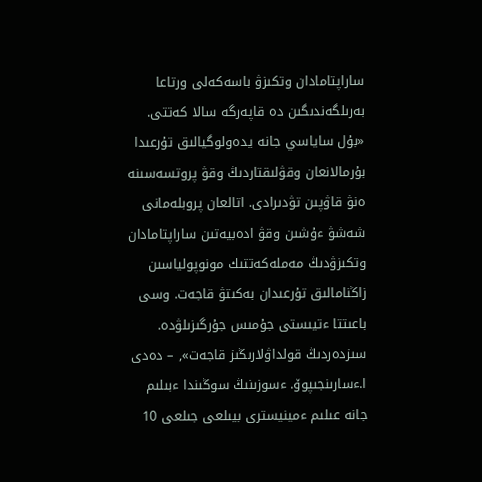ساراپتامادان وتكىزۋ باسەكەلى ورتاعا بەرىلگەندىگىن دە قاپەرگە سالا كەتتى.
«بۇل ساياسي جانە يدەولوگيالىق تۇرعىدا بۇرمالانعان وقۋلىقتاردىڭ وقۋ پروتسەسىنە ەنۋ قاۋپىن تۋدىرادى. اتالعان پروبلەمانى شەشۋ ءۇشىن وقۋ ادەبيەتىن ساراپتامادان وتكىزۋدىڭ مەملەكەتتىك مونوپولياسىن زاڭنامالىق تۇرعىدان بەكىتۋ قاجەت. وسى باعىتتا ءتيىستى جۇمىس جۇرگىزىلۋدە. سىزدەردىڭ قولداۋلارىڭىز قاجەت», – دەدى ا.ءسارىنجىپوۆ. ءسوزىنىڭ سوڭىندا ءبىلىم جانە عىلىم ءمينيسترى بيىلعى جىلعى 10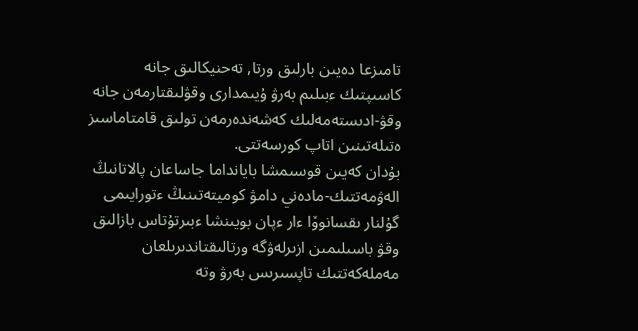تامىزعا دەيىن بارلىق ورتا, تەحنيكالىق جانە كاسىپتىك ءبىلىم بەرۋ ۇيىمدارى وقۋلىقتارمەن جانە وقۋ-ادىستەمەلىك كەشەندەرمەن تولىق قامتاماسىز ەتىلەتىنىن اتاپ كورسەتتى.
بۇدان كەيىن قوسىمشا بايانداما جاساعان پالاتانىڭ الەۋمەتتىك-مادەني دامۋ كوميتەتىنىڭ ءتورايىمى گۇلنار ىقسانوۆا ءار ءپان بويىنشا ءبىرتۇتاس بازالىق وقۋ باسىلىمىن ازىرلەۋگە ورتالىقتاندىرىلعان مەملەكەتتىك تاپسىرىس بەرۋ وتە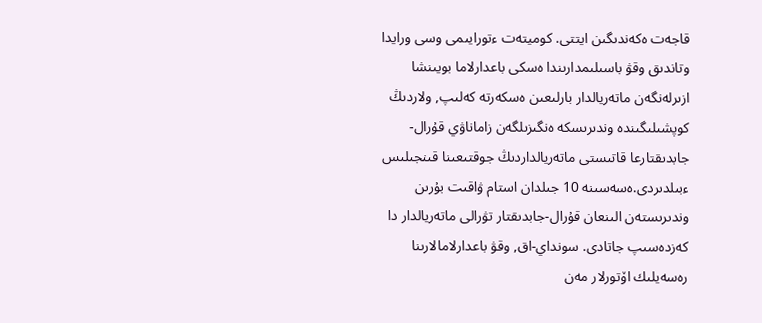قاجەت ەكەندىگىن ايتتى. كوميتەت ءتورايىمى وسى ورايدا وتاندىق وقۋ باسىلىمدارىندا ەسكى باعدارلاما بويىنشا ازىرلەنگەن ماتەريالدار بارلىعىن ەسكەرتە كەلىپ, ولاردىڭ كوپشىلىگىندە وندىرىسكە ەنگىزىلگەن زاماناۋي قۇرال-جابدىقتارعا قاتىستى ماتەريالداردىڭ جوقتىعىنا قىنجىلىس ءبىلدىردى.ەسەسىنە 10 جىلدان استام ۋاقىت بۇرىن وندىرىستەن الىنعان قۇرال-جابدىقتار تۋرالى ماتەريالدار دا كەزدەسىپ جاتادى. سونداي-اق, وقۋ باعدارلامالارىنا رەسەيلىك اۆتورلار مەن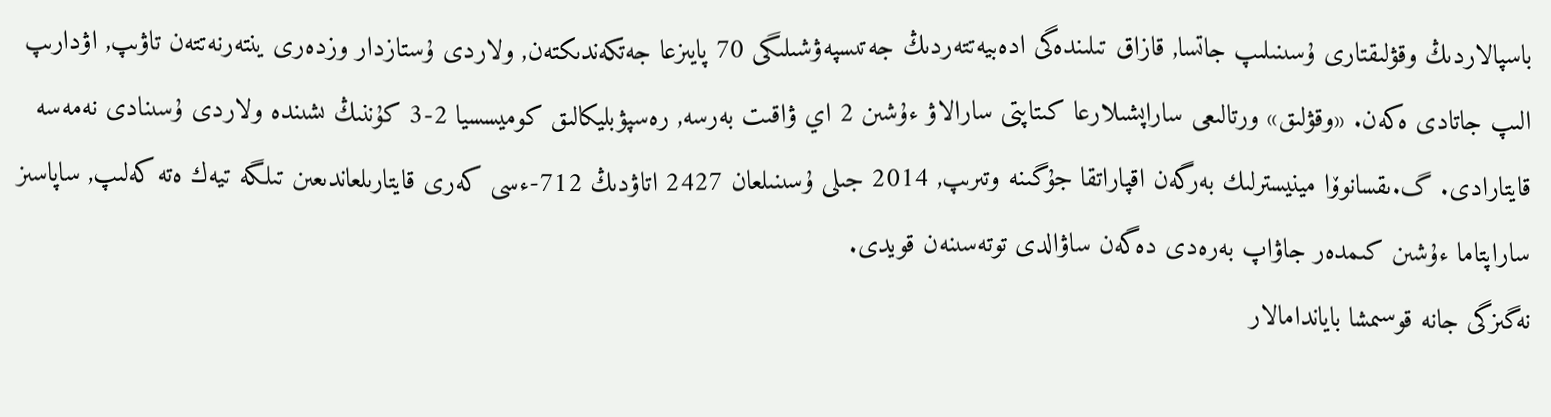باسپالاردىڭ وقۋلىقتارى ۇسىنىلىپ جاتسا, قازاق تىلىندەگى ادەبيەتتەردىڭ جەتىسپەۋشىلىگى 70 پايىزعا جەتكەندىكتەن, ولاردى ۇستازدار وزدەرى ينتەرنەتتەن تاۋىپ, اۋدارىپ الىپ جاتادى ەكەن. «وقۋلىق» ورتالىعى ساراپشىلارعا كىتاپتى سارالاۋ ءۇشىن 2 اي ۋاقىت بەرسە, رەسپۋبليكالىق كوميسسيا 2-3 كۇننىڭ ىشىندە ولاردى ۇسىنادى نەمەسە قايتارادى. گ.ىقسانوۆا مينيسترلىك بەرگەن اقپاراتقا جۇگىنە وتىرىپ, 2014 جىلى ۇسىنىلعان 2427 اتاۋدىڭ 712-ءسى كەرى قايتارىلعاندىعىن تىلگە تيەك ەتە كەلىپ, ساپاسىز ساراپتاما ءۇشىن كىمدەر جاۋاپ بەرەدى دەگەن ساۋالدى توتەسىنەن قويدى.
نەگىزگى جانە قوسىمشا باياندامالار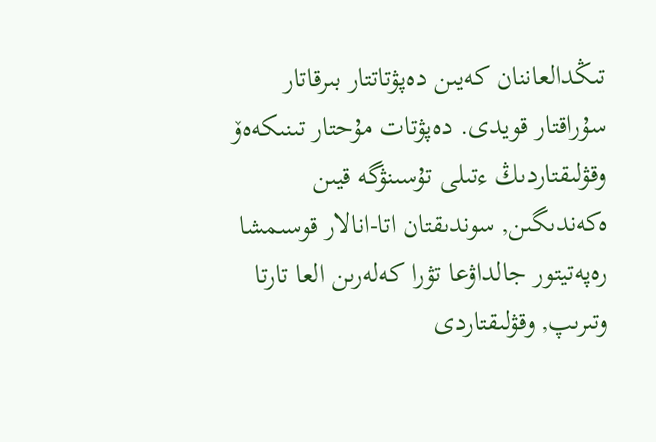تىڭدالعاننان كەيىن دەپۋتاتتار بىرقاتار سۇراقتار قويدى. دەپۋتات مۇحتار تىنىكەەۆ وقۋلىقتاردىڭ ءتىلى تۇسىنۋگە قيىن ەكەندىگىن, سوندىقتان اتا-انالار قوسىمشا رەپەتيتور جالداۋعا تۋرا كەلەرىن العا تارتا وتىرىپ, وقۋلىقتاردى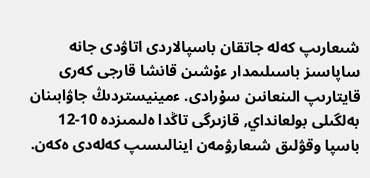شىعارىپ كەلە جاتقان باسپالاردى اتاۋدى جانە ساپاسىز باسىلىمدار ءۇشىن قانشا قارجى كەرى قايتارىپ الىنعانىن سۇرادى. ءمينيستردىڭ جاۋابىنان بەلگىلى بولعانداي, قازىرگى تاڭدا ەلىمىزدە 10-12 باسپا وقۋلىق شىعارۋمەن اينالىسىپ كەلەدى ەكەن.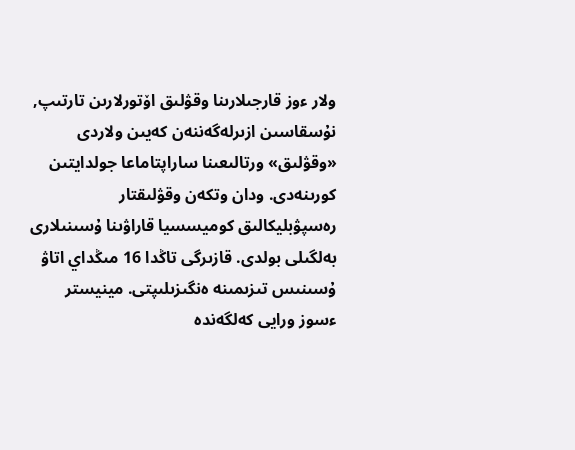ولار ءوز قارجىلارىنا وقۋلىق اۆتورلارىن تارتىپ, نۇسقاسىن ازىرلەگەننەن كەيىن ولاردى «وقۋلىق» ورتالىعىنا ساراپتاماعا جولدايتىن كورىنەدى. ودان وتكەن وقۋلىقتار رەسپۋبليكالىق كوميسسيا قاراۋىنا ۇسىنىلارى بەلگىلى بولدى. قازىرگى تاڭدا 16 مىڭداي اتاۋ ۇسىنىس تىزىمىنە ەنگىزىلىپتى. مينيستر ءسوز ورايى كەلگەندە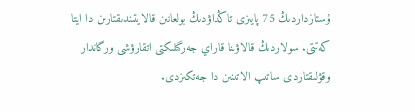ۇستازداردىڭ 75 پايىزى تاڭداۋدىڭ بولعانىن قالايتىندىقتارىن دا ايتا كەتتى. سولاردىڭ قالاۋىنا قاراي جەرگىلىكتى اتقارۋشى ورگاندار وقۋلىقتاردى ساتىپ الاتىنىن دا جەتكىزدى.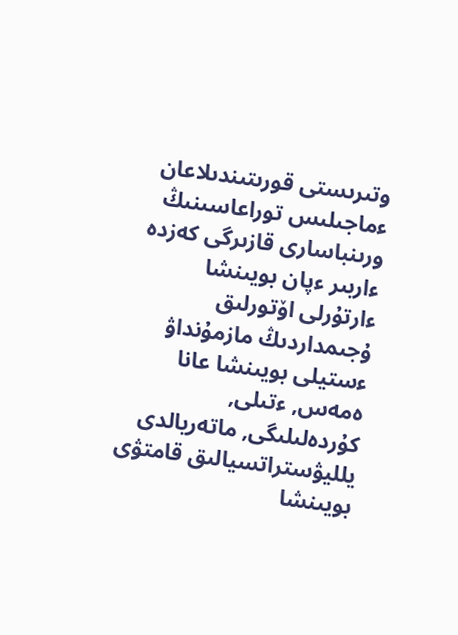وتىرىستى قورىتىندىلاعان ءماجىلىس توراعاسىنىڭ ورىنباسارى قازىرگى كەزدە ءاربىر ءپان بويىنشا ءارتۇرلى اۆتورلىق ۇجىمداردىڭ مازمۇنداۋ ءستيلى بويىنشا عانا ەمەس, ءتىلى, كۇردەلىلىگى, ماتەريالدى يلليۋستراتسيالىق قامتۋى بويىنشا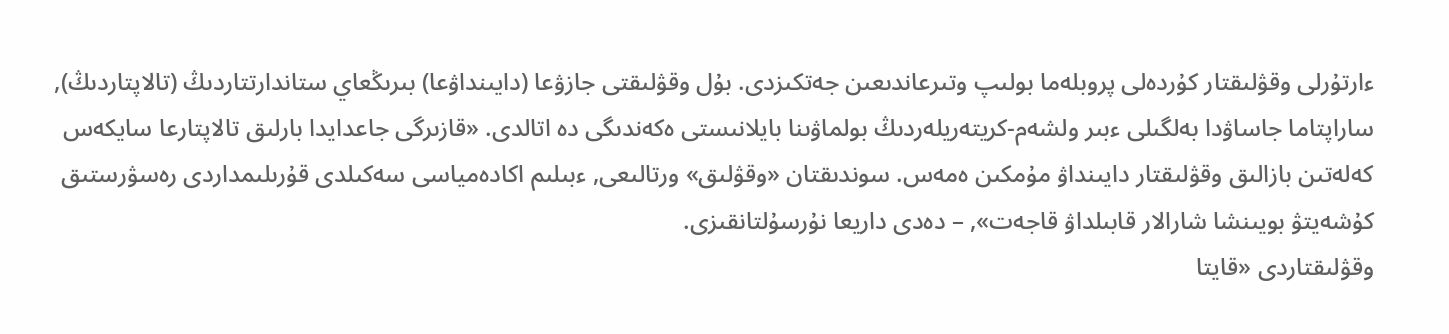ءارتۇرلى وقۋلىقتار كۇردەلى پروبلەما بولىپ وتىرعاندىعىن جەتكىزدى. بۇل وقۋلىقتى جازۋعا (دايىنداۋعا) بىرىڭعاي ستاندارتتاردىڭ (تالاپتاردىڭ), ساراپتاما جاساۋدا بەلگىلى ءبىر ولشەم-كريتەريلەردىڭ بولماۋىنا بايلانىستى ەكەندىگى دە اتالدى. «قازىرگى جاعدايدا بارلىق تالاپتارعا سايكەس كەلەتىن بازالىق وقۋلىقتار دايىنداۋ مۇمكىن ەمەس. سوندىقتان «وقۋلىق» ورتالىعى, ءبىلىم اكادەمياسى سەكىلدى قۇرىلىمداردى رەسۋرستىق كۇشەيتۋ بويىنشا شارالار قابىلداۋ قاجەت», – دەدى داريعا نۇرسۇلتانقىزى.
وقۋلىقتاردى «قايتا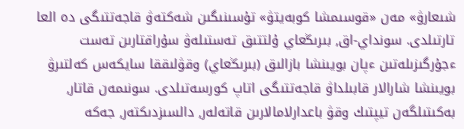شىعارۋ» مەن «قوسىمشا كوبەيتۋ» تۇسىنىگىن شەكتەۋ قاجەتتىگى دە العا تارتىلدى. سونداي-اق, بىرىڭعاي ۇلتتىق تەستىلەۋ سۇراقتارىن تەست ءجۇرگىزىلەتىن ءپان بويىنشا بازالىق (بىرىڭعاي) وقۋلىققا سايكەس كەلتىرۋ بويىنشا شارالار قابىلداۋ قاجەتتىگى اتاپ كورسەتىلدى. سونىمەن قاتار, بەكىتىلگەن تيپتىك وقۋ باعدارلامالارىن قاتەلەر, دالسىزدىكتەر, جەكە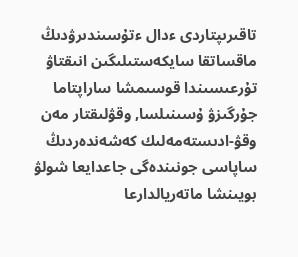تاقىرىپتاردى ءدال ءتۇسىندىرۋدىڭ ماقساتقا سايكەستىلىگىن انىقتاۋ تۇرعىسىندا قوسىمشا ساراپتاما جۇرگىزۋ ۇسىنىلسا, وقۋلىقتار مەن وقۋ-ادىستەمەلىك كەشەندەردىڭ ساپاسى جونىندەگى جاعدايعا شولۋ بويىنشا ماتەريالدارعا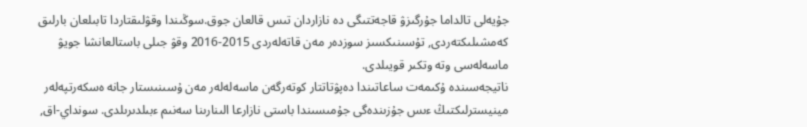جۇيەلى تالداما جۇرگىزۋ قاجەتتىگى دە نازاردان تىس قالعان جوق.سوڭىندا وقۋلىقتاردا تابىلعان بارلىق كەمشىلىكتەردى, تۇسىنىكسىز سوزدەر مەن قاتەلەردى 2015-2016 وقۋ جىلى باستالعانشا جويۋ ماسەلەسى وتە وتكىر قويىلدى.
ناتيجەسىندە ۇكىمەت ساعاتىندا دەپۋتاتتار كوتەرگەن ماسەلەلەر مەن ۇسىنىستار جانە ەسكەرتپەلەر مينيسترلىكتىڭ ءىس جۇزىندەگى جۇمىسىندا باستى نازارعا الىنارىنا سەنىم ءبىلدىرىلدى. سونداي-اق,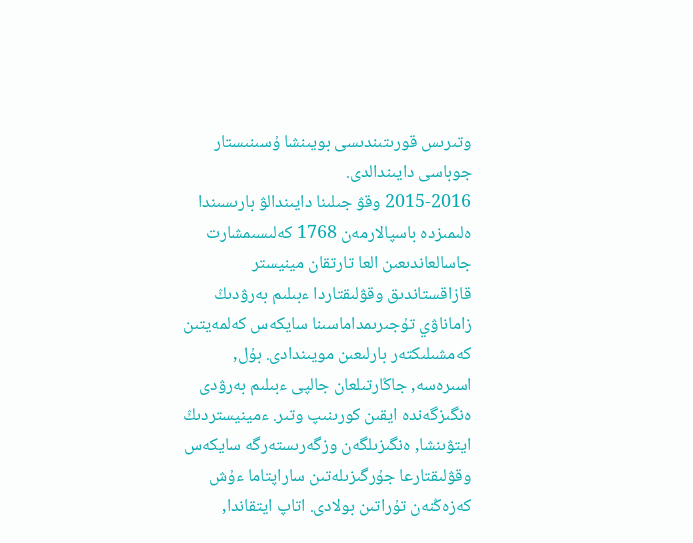وتىرىس قورىتىندىسى بويىنشا ۇسىنىستار جوباسى دايىندالدى.
2015-2016 وقۋ جىلىنا دايىندالۋ بارىسىندا ەلىمىزدە باسپالارمەن 1768 كەلىسىمشارت جاسالعاندىعىن العا تارتقان مينيستر قازاقستاندىق وقۋلىقتاردا ءبىلىم بەرۋدىڭ زاماناۋي تۇجىرىمداماسىنا سايكەس كەلمەيتىن كەمشىلىكتەر بارلىعىن مويىندادى. بۇل, اسىرەسە, جاڭارتىلعان جالپى ءبىلىم بەرۋدى ەنگىزگەندە ايقىن كورىنىپ وتىر. ءمينيستردىڭ ايتۋىنشا, ەنگىزىلگەن وزگەرىستەرگە سايكەس وقۋلىقتارعا جۇرگىزىلەتىن ساراپتاما ءۇش كەزەڭنەن تۇراتىن بولادى. اتاپ ايتقاندا,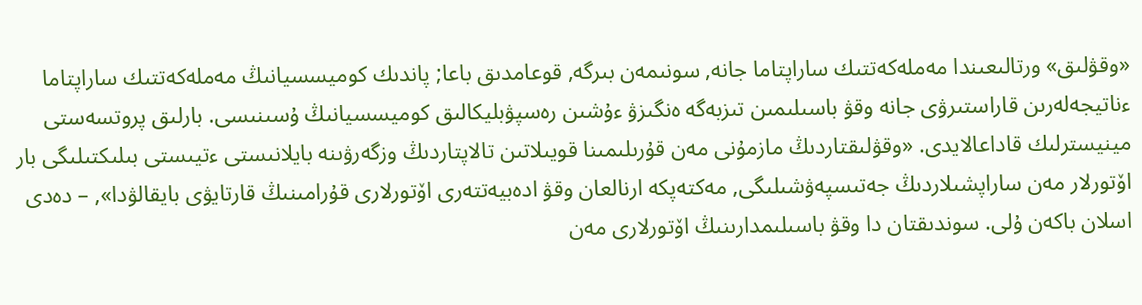«وقۋلىق» ورتالىعىندا مەملەكەتتىك ساراپتاما جانە, سونىمەن بىرگە, قوعامدىق باعا; پاندىك كوميسسيانىڭ مەملەكەتتىك ساراپتاما ءناتيجەلەرىن قاراستىرۋى جانە وقۋ باسىلىمىن تىزبەگە ەنگىزۋ ءۇشىن رەسپۋبليكالىق كوميسسيانىڭ ۇسىنىسى. بارلىق پروتسەستى مينيسترلىك قاداعالايدى. «وقۋلىقتاردىڭ مازمۇنى مەن قۇرىلىمىنا قويىلاتىن تالاپتاردىڭ وزگەرۋىنە بايلانىستى ءتيىستى بىلىكتىلىگى بار اۆتورلار مەن ساراپشىلاردىڭ جەتىسپەۋشىلىگى, مەكتەپكە ارنالعان وقۋ ادەبيەتتەرى اۆتورلارى قۇرامىنىڭ قارتايۋى بايقالۋدا», – دەدى اسلان باكەن ۇلى. سوندىقتان دا وقۋ باسىلىمدارىنىڭ اۆتورلارى مەن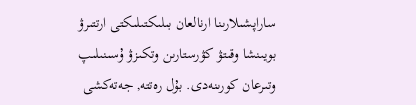ساراپشىلارىنا ارنالعان بىلىكتىلىكتى ارتتىرۋ بويىنشا وقىتۋ كۋرستارىن وتكىزۋ ۇسىنىلىپ وتىرعان كورىنەدى. بۇل رەتتە, جەتەكشى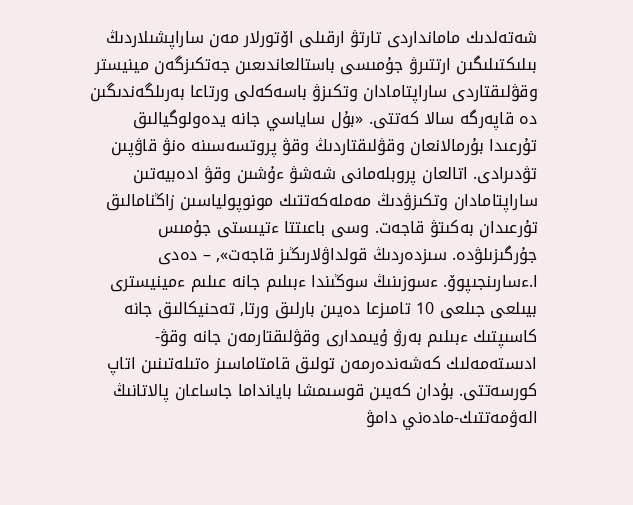شەتەلدىك مامانداردى تارتۋ ارقىلى اۆتورلار مەن ساراپشىلاردىڭ بىلىكتىلىگىن ارتتىرۋ جۇمىسى باستالعاندىعىن جەتكىزگەن مينيستر وقۋلىقتاردى ساراپتامادان وتكىزۋ باسەكەلى ورتاعا بەرىلگەندىگىن دە قاپەرگە سالا كەتتى. «بۇل ساياسي جانە يدەولوگيالىق تۇرعىدا بۇرمالانعان وقۋلىقتاردىڭ وقۋ پروتسەسىنە ەنۋ قاۋپىن تۋدىرادى. اتالعان پروبلەمانى شەشۋ ءۇشىن وقۋ ادەبيەتىن ساراپتامادان وتكىزۋدىڭ مەملەكەتتىك مونوپولياسىن زاڭنامالىق تۇرعىدان بەكىتۋ قاجەت. وسى باعىتتا ءتيىستى جۇمىس جۇرگىزىلۋدە. سىزدەردىڭ قولداۋلارىڭىز قاجەت», – دەدى ا.ءسارىنجىپوۆ. ءسوزىنىڭ سوڭىندا ءبىلىم جانە عىلىم ءمينيسترى بيىلعى جىلعى 10 تامىزعا دەيىن بارلىق ورتا, تەحنيكالىق جانە كاسىپتىك ءبىلىم بەرۋ ۇيىمدارى وقۋلىقتارمەن جانە وقۋ-ادىستەمەلىك كەشەندەرمەن تولىق قامتاماسىز ەتىلەتىنىن اتاپ كورسەتتى. بۇدان كەيىن قوسىمشا بايانداما جاساعان پالاتانىڭ الەۋمەتتىك-مادەني دامۋ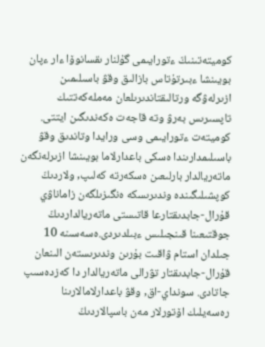كوميتەتىنىڭ ءتورايىمى گۇلنار ىقسانوۆا ءار ءپان بويىنشا ءبىرتۇتاس بازالىق وقۋ باسىلىمىن ازىرلەۋگە ورتالىقتاندىرىلعان مەملەكەتتىك تاپسىرىس بەرۋ وتە قاجەت ەكەندىگىن ايتتى. كوميتەت ءتورايىمى وسى ورايدا وتاندىق وقۋ باسىلىمدارىندا ەسكى باعدارلاما بويىنشا ازىرلەنگەن ماتەريالدار بارلىعىن ەسكەرتە كەلىپ, ولاردىڭ كوپشىلىگىندە وندىرىسكە ەنگىزىلگەن زاماناۋي قۇرال-جابدىقتارعا قاتىستى ماتەريالداردىڭ جوقتىعىنا قىنجىلىس ءبىلدىردى.ەسەسىنە 10 جىلدان استام ۋاقىت بۇرىن وندىرىستەن الىنعان قۇرال-جابدىقتار تۋرالى ماتەريالدار دا كەزدەسىپ جاتادى. سونداي-اق, وقۋ باعدارلامالارىنا رەسەيلىك اۆتورلار مەن باسپالاردىڭ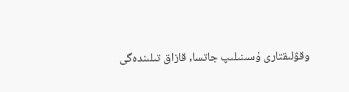وقۋلىقتارى ۇسىنىلىپ جاتسا, قازاق تىلىندەگى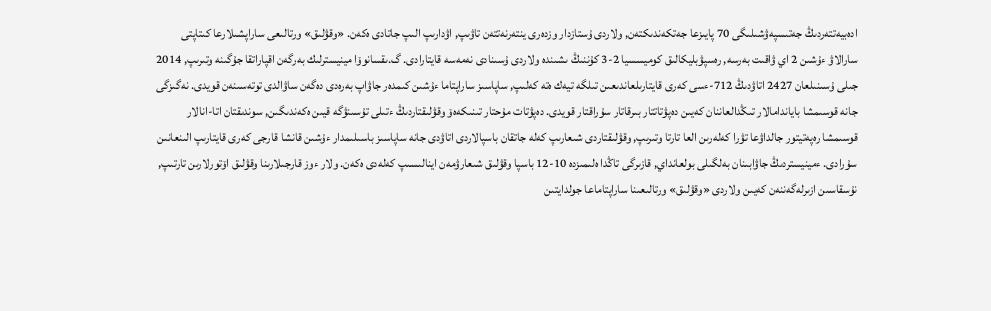ادەبيەتتەردىڭ جەتىسپەۋشىلىگى 70 پايىزعا جەتكەندىكتەن, ولاردى ۇستازدار وزدەرى ينتەرنەتتەن تاۋىپ, اۋدارىپ الىپ جاتادى ەكەن. «وقۋلىق» ورتالىعى ساراپشىلارعا كىتاپتى سارالاۋ ءۇشىن 2 اي ۋاقىت بەرسە, رەسپۋبليكالىق كوميسسيا 2-3 كۇننىڭ ىشىندە ولاردى ۇسىنادى نەمەسە قايتارادى. گ.ىقسانوۆا مينيسترلىك بەرگەن اقپاراتقا جۇگىنە وتىرىپ, 2014 جىلى ۇسىنىلعان 2427 اتاۋدىڭ 712-ءسى كەرى قايتارىلعاندىعىن تىلگە تيەك ەتە كەلىپ, ساپاسىز ساراپتاما ءۇشىن كىمدەر جاۋاپ بەرەدى دەگەن ساۋالدى توتەسىنەن قويدى. نەگىزگى جانە قوسىمشا باياندامالار تىڭدالعاننان كەيىن دەپۋتاتتار بىرقاتار سۇراقتار قويدى. دەپۋتات مۇحتار تىنىكەەۆ وقۋلىقتاردىڭ ءتىلى تۇسىنۋگە قيىن ەكەندىگىن, سوندىقتان اتا-انالار قوسىمشا رەپەتيتور جالداۋعا تۋرا كەلەرىن العا تارتا وتىرىپ, وقۋلىقتاردى شىعارىپ كەلە جاتقان باسپالاردى اتاۋدى جانە ساپاسىز باسىلىمدار ءۇشىن قانشا قارجى كەرى قايتارىپ الىنعانىن سۇرادى. ءمينيستردىڭ جاۋابىنان بەلگىلى بولعانداي, قازىرگى تاڭدا ەلىمىزدە 10-12 باسپا وقۋلىق شىعارۋمەن اينالىسىپ كەلەدى ەكەن. ولار ءوز قارجىلارىنا وقۋلىق اۆتورلارىن تارتىپ, نۇسقاسىن ازىرلەگەننەن كەيىن ولاردى «وقۋلىق» ورتالىعىنا ساراپتاماعا جولدايتىن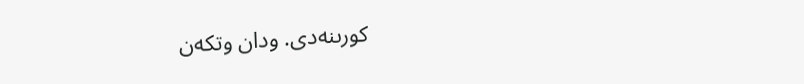كورىنەدى. ودان وتكەن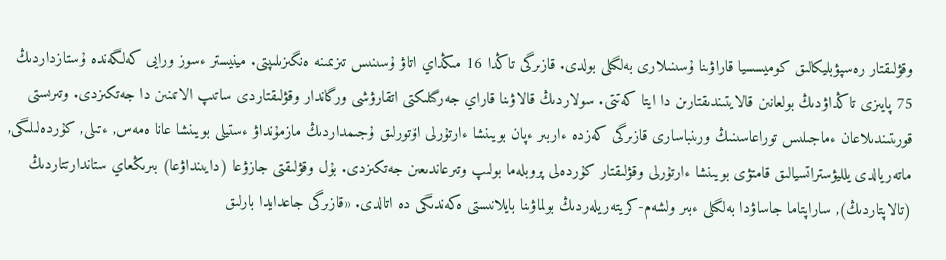وقۋلىقتار رەسپۋبليكالىق كوميسسيا قاراۋىنا ۇسىنىلارى بەلگىلى بولدى. قازىرگى تاڭدا 16 مىڭداي اتاۋ ۇسىنىس تىزىمىنە ەنگىزىلىپتى. مينيستر ءسوز ورايى كەلگەندە ۇستازداردىڭ 75 پايىزى تاڭداۋدىڭ بولعانىن قالايتىندىقتارىن دا ايتا كەتتى. سولاردىڭ قالاۋىنا قاراي جەرگىلىكتى اتقارۋشى ورگاندار وقۋلىقتاردى ساتىپ الاتىنىن دا جەتكىزدى. وتىرىستى قورىتىندىلاعان ءماجىلىس توراعاسىنىڭ ورىنباسارى قازىرگى كەزدە ءاربىر ءپان بويىنشا ءارتۇرلى اۆتورلىق ۇجىمداردىڭ مازمۇنداۋ ءستيلى بويىنشا عانا ەمەس, ءتىلى, كۇردەلىلىگى, ماتەريالدى يلليۋستراتسيالىق قامتۋى بويىنشا ءارتۇرلى وقۋلىقتار كۇردەلى پروبلەما بولىپ وتىرعاندىعىن جەتكىزدى. بۇل وقۋلىقتى جازۋعا (دايىنداۋعا) بىرىڭعاي ستاندارتتاردىڭ (تالاپتاردىڭ), ساراپتاما جاساۋدا بەلگىلى ءبىر ولشەم-كريتەريلەردىڭ بولماۋىنا بايلانىستى ەكەندىگى دە اتالدى. «قازىرگى جاعدايدا بارلىق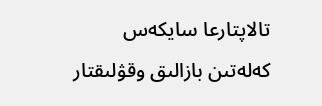تالاپتارعا سايكەس كەلەتىن بازالىق وقۋلىقتار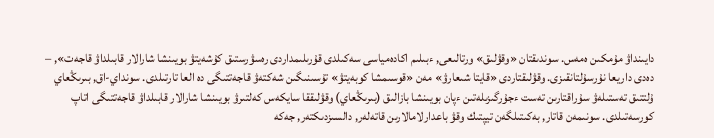دايىنداۋ مۇمكىن ەمەس. سوندىقتان «وقۋلىق» ورتالىعى, ءبىلىم اكادەمياسى سەكىلدى قۇرىلىمداردى رەسۋرستىق كۇشەيتۋ بويىنشا شارالار قابىلداۋ قاجەت», – دەدى داريعا نۇرسۇلتانقىزى. وقۋلىقتاردى «قايتا شىعارۋ» مەن «قوسىمشا كوبەيتۋ» تۇسىنىگىن شەكتەۋ قاجەتتىگى دە العا تارتىلدى. سونداي-اق, بىرىڭعاي ۇلتتىق تەستىلەۋ سۇراقتارىن تەست ءجۇرگىزىلەتىن ءپان بويىنشا بازالىق (بىرىڭعاي) وقۋلىققا سايكەس كەلتىرۋ بويىنشا شارالار قابىلداۋ قاجەتتىگى اتاپ كورسەتىلدى. سونىمەن قاتار, بەكىتىلگەن تيپتىك وقۋ باعدارلامالارىن قاتەلەر, دالسىزدىكتەر, جەكە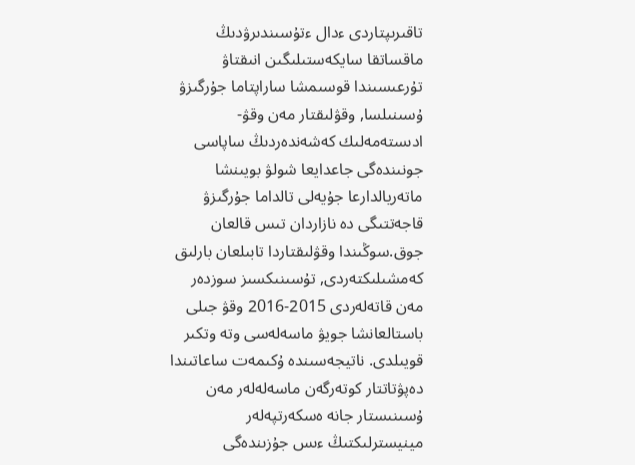تاقىرىپتاردى ءدال ءتۇسىندىرۋدىڭ ماقساتقا سايكەستىلىگىن انىقتاۋ تۇرعىسىندا قوسىمشا ساراپتاما جۇرگىزۋ ۇسىنىلسا, وقۋلىقتار مەن وقۋ-ادىستەمەلىك كەشەندەردىڭ ساپاسى جونىندەگى جاعدايعا شولۋ بويىنشا ماتەريالدارعا جۇيەلى تالداما جۇرگىزۋ قاجەتتىگى دە نازاردان تىس قالعان جوق.سوڭىندا وقۋلىقتاردا تابىلعان بارلىق كەمشىلىكتەردى, تۇسىنىكسىز سوزدەر مەن قاتەلەردى 2015-2016 وقۋ جىلى باستالعانشا جويۋ ماسەلەسى وتە وتكىر قويىلدى. ناتيجەسىندە ۇكىمەت ساعاتىندا دەپۋتاتتار كوتەرگەن ماسەلەلەر مەن ۇسىنىستار جانە ەسكەرتپەلەر مينيسترلىكتىڭ ءىس جۇزىندەگى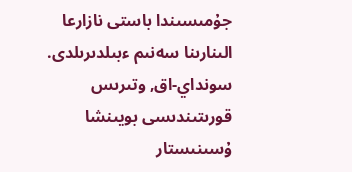جۇمىسىندا باستى نازارعا الىنارىنا سەنىم ءبىلدىرىلدى. سونداي-اق, وتىرىس قورىتىندىسى بويىنشا ۇسىنىستار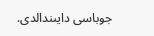جوباسى دايىندالدى.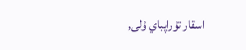اسقار تۇراپباي ۇلى,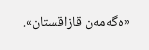«ەگەمەن قازاقستان».